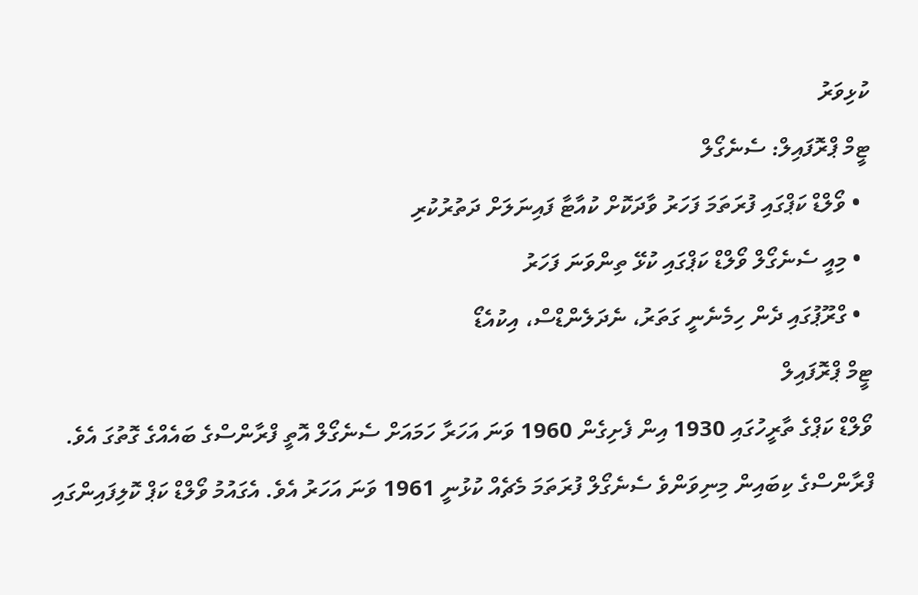ކުޅިވަރު
ޓީމް ޕްރޮފައިލް: ސެނެގޯލް
  • ވޯލްޑް ކަޕްގައި ފުރަތަމަ ފަހަރު ވާދަކޮށް ކުއާޓާ ފައިނަލަށް ދަތުރުކުރި
  • މިއީ ސެނެގޯލް ވޯލްޑް ކަޕްގައި ކުޅޭ ތިންވަނަ ފަހަރު
  • ގްރޫޕުގައި ދެން ހިމެނެނީ ގަތަރު، ނެދަލެންޑްސް، އިކުއެޑޯ
ޓީމް ޕްރޮފައިލް
ވޯލްޑް ކަޕްގެ ތާރީހުގައި 1930 އިން ފެށިގެން 1960 ވަނަ އަހަރާ ހަމައަށް ސެނެގޯލް އޮތީ ފްރާންސްގެ ބައެއްގެ ގޮތުގަ އެވެ. ފްރާންސްގެ ކިބައިން މިނިވަންވެ ސެނެގޯލް ފުރަތަމަ މެޗެއް ކުޅުނީ 1961 ވަނަ އަހަރު އެވެ. އެގައުމު ވޯލްޑް ކަޕް ކޮލިފައިންގައި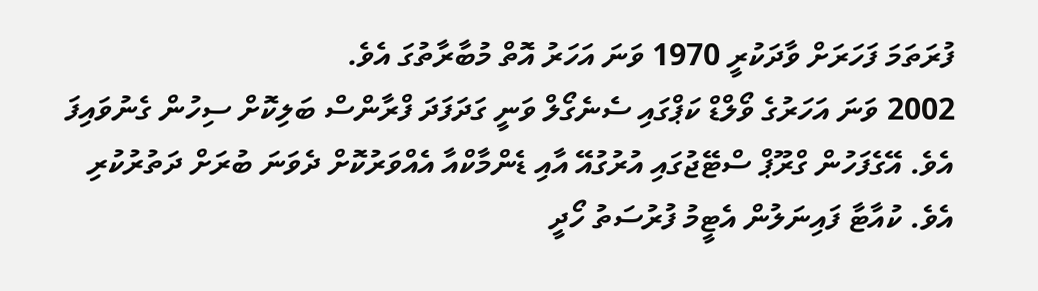ފުރަތަމަ ފަހަރަށް ވާދަކުރީ 1970 ވަނަ އަހަރު އޮތް މުބާރާތުގަ އެވެ.
2002 ވަނަ އަހަރުގެ ވޯލްޑް ކަޕްގައި ސެނެގޯލް ވަނީ ގަދަފަދަ ފްރާންސް ބަލިކޮށް ސިހުން ގެނުވައިފަ އެވެ. އޭގެފަހުން ގްރޫޕް ސްޓޭޖުގައި އުރުގުއޭ އާއި ޑެންމާކްއާ އެއްވަރުކޮށް ދެވަނަ ބުރަށް ދަތުރުކުރި އެވެ. ކުއާޓާ ފައިނަލުން އެޓީމު ފުރުސަތު ހޯދީ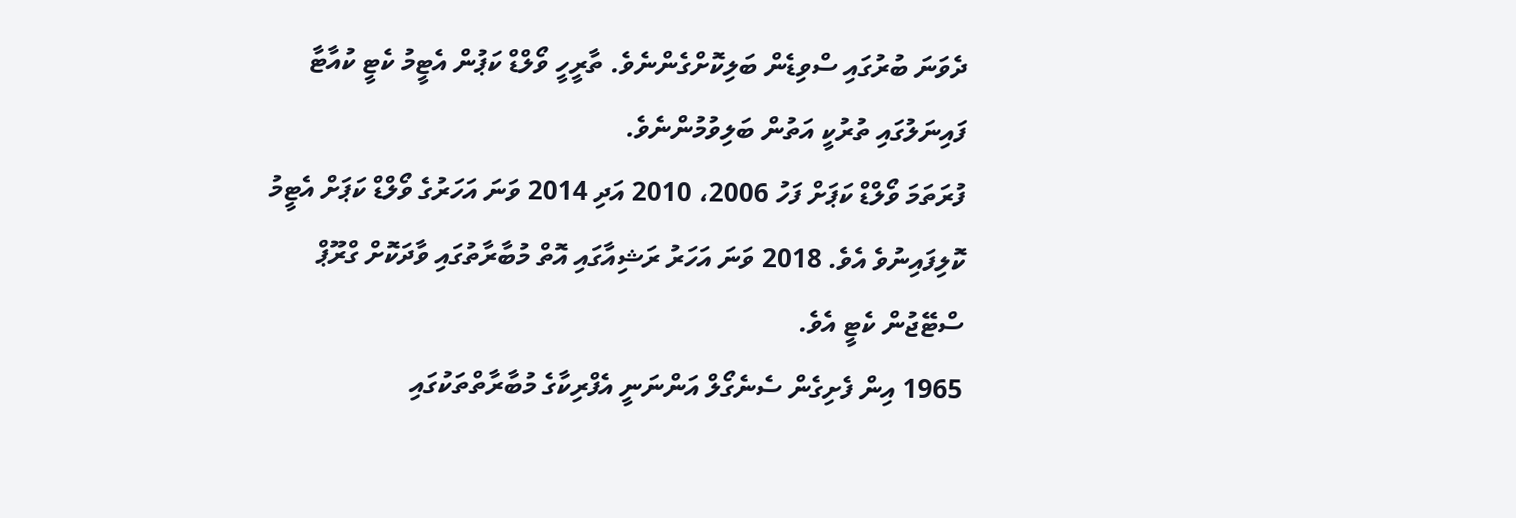ދެވަނަ ބުރުގައި ސްވިޑެން ބަލިކޮށްގެންނެވެ. ތާރީހީ ވޯލްޑް ކަޕުން އެޓީމު ކެޓީ ކުއާޓާ ފައިނަލުގައި ތުރުކީ އަތުން ބަލިވުމުންނެވެ.
ފުރަތަމަ ވޯލްޑް ކަޕަށް ފަހު 2006، 2010 އަދި 2014 ވަނަ އަހަރުގެ ވޯލްޑް ކަޕަށް އެޓީމު ކޮލިފައިނުވެ އެވެ. 2018 ވަނަ އަހަރު ރަޝިއާގައި އޮތް މުބާރާތުގައި ވާދަކޮށް ގްރޫޕް ސްޓޭޖުން ކެޓީ އެވެ.
1965 އިން ފެށިގެން ސެނެގޯލް އަންނަނީ އެފްރިކާގެ މުބާރާތްތަކުގައި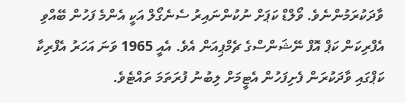ވާދަކުރަމުންނެވެ. ވޯލްޑް ކަޕަށް ނުކުންނައިރު ސެނެގޯލް އަކީ އެންމެ ފަހުން ބޭއްވި އެފްރިކަން ކަޕް އޮފް ނޭޝަންސްގެ ޗެމްޕިއަން އެވެ. އެއީ 1965 ވަނަ އަހަރު އެފްރިކާ ކަޕްގައި ވާދަކުރަން ފެށިފަހުން އެޓީމަށް ލިބުނު ފުރަތަމަ ތައްޓެވެ.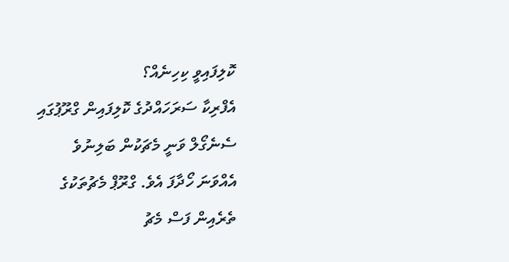ކޮލިފައިވީ ކިހިނެއް؟
އެފްރިކާ ސަރަހައްދުގެ ކޮލިފައިން ގްރޫޕުގައި ސެނެގޯލް ވަނީ މެޗަކުން ބަލިނުވެ އެއްވަނަ ހޯދާފަ އެވެ. ގްރޫޕް މެޗުތަކުގެ ތެރެއިން ފަސް މެޗު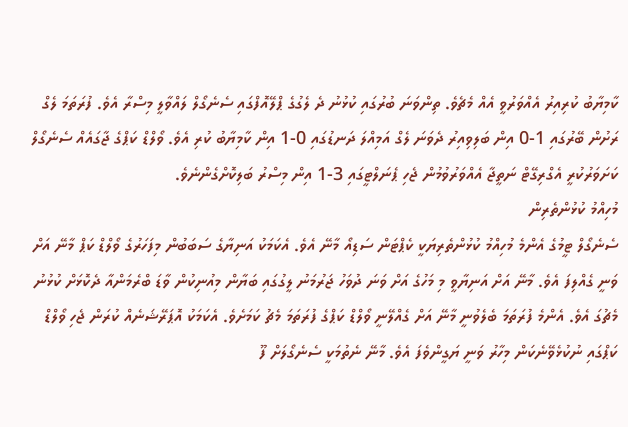ކާމިޔާބު ކުރިއިރު އެއްވަރުވީ އެއް މެޗެވެ. ތިންވަނަ ބުރުގައި ކުޅުނު ދެ ލެގުގެ ޕްލޭއޮފްގައި ސެނެގޯލް ލައްވާލީ މިސްރާ އެވެ. ފުރަތަމަ ލެގް ރަށުން ބޭރުގައި 1-0 އިން ބަލިވިއިރު ދެވަނަ ލެގް އަމިއްލަ ދަނޑުގައި 0-1 އިން ކާމިޔާބު ކުރި އެވެ. ވޯލްޑް ކަޕްގެ ޖާގައެއް ސެނެގޯލް ކަށަވަރުކުރީ އެގްރިގޭޓް ނަތީޖާ އެއްވަރުވުމުން ޖެހި ޕެނަލްޓީގައި 3-1 އިން މިސްރު ބަލިކޮށްގެންނެވެ.
މުހިއްމު ކުޅުންތެރިން
ސެނެގޯލް ޓީމުގެ އެންމެ މުހިއްމު ކުޅުންތެރިޔަކީ ކެޕްޓަން ސަޑިއޯ މާނޭ އެވެ. އެކަމަކު އަނިޔާގެ ސަބަބުން މިފަހަރުގެ ވޯލްޑް ކަޕް މާނޭ އަށް ވަނީ ގެއްލިފަ އެވެ. މާނޭ އަށް އަނިޔާވީ މި މަހުގެ އަށް ވަނަ ދުވަހު ޖަރުމަނު ލީގުގައި ބަޔާން މިއުނިކުން ވާޑަ ބްރެމަންއާ ދެކޮޅަށް ކުޅުނު މެޗުގަ އެވެ. އެންމެ ފުރަތަމަ ބެލެވުނީ މާނޭ އަށް ގެއްލޭނީ ވޯލްޑް ކަޕްގެ ފުރަތަމަ މެޗު ކަމަށެވެ. އެކަމަކު އޮޕަރޭޝަނެއް ކުރަން ޖެހި ވޯލްޑް ކަޕްގައި ނުކުޅެވޭނެކަން މިހާރު ވަނީ ޔަގީންވެފަ އެވެ. މާނޭ ނެތުމަކީ ސެނެގޯލަށް ފޫ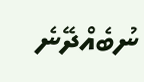ނުބެއްދޭނެ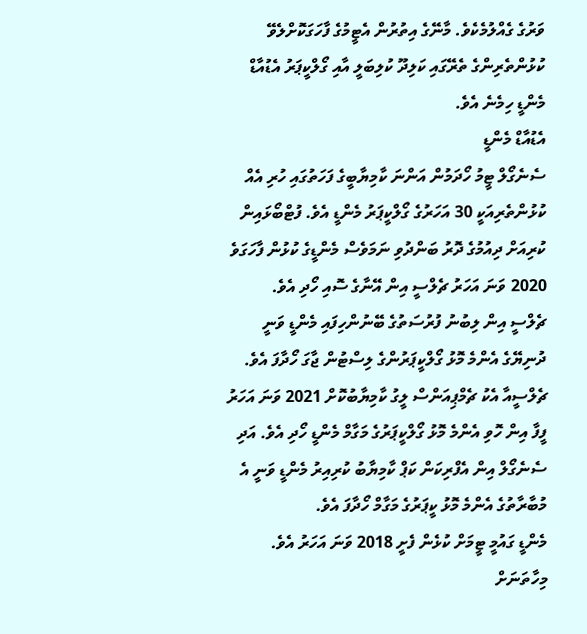ވަރުގެ ގެއްލުމެކެވެ. މާނޭގެ އިތުރުން އެޓީމުގެ ފާހަގަކޮށްލެވޭ ކުޅުންތެރިންގެ ތެރޭގައި ކަލިދޫ ކުލިބަލީ އާއި ގޯލްކީޕަރު އެޑުއާޑް މެންޑީ ހިމެނެ އެވެ.
އެޑުއާޑް މެންޑީ
ސެނެގޯލް ޓީމު ހޯދަމުން އަންނަ ކާމިޔާބީގެ ފަހަތުގައި ހުރި އެއް ކުޅުންތެރިއަކީ 30 އަހަރުގެ ގޯލްކީޕަރު މެންޑީ އެވެ. ފުޓްބޯޅައިން ކުރިއަށް ދިއުމުގެ ދޮރު ބަންދުވި ނަމަވެސް މެންޑީގެ ކުޅުން ފާހަގަވެ 2020 ވަނަ އަހަރު ޗެލްސީ އިން އޭނާގެ ސޮއި ހޯދި އެވެ.
ޗެލްސީ އިން ލިބުނު ފުރުސަތުގެ ބޭނުންހިފައި މެންޑީ ވަނީ ދުނިޔޭގެ އެންމެ މޮޅު ގޯލްކީޕަރުންގެ ލިސްޓުން ޖާގަ ހޯދާފަ އެވެ. ޗެލްސީއާ އެކު ޗެމްޕިއަންސް ލީގު ކާމިޔާބުކޮށް 2021 ވަނަ އަހަރު ފީފާ އިން ހޮވި އެންމެ މޮޅު ގޯލްކީޕަރުގެ މަގާމް މެންޑީ ހޯދި އެވެ. އަދި ސެނެގޯލް އިން އެފްރިކަން ކަޕް ކާމިޔާބު ކުރިއިރު މެންޑީ ވަނީ އެ މުބާރާތުގެ އެންމެ މޮޅު ކީޕަރުގެ މަގާމް ހޯދާފަ އެވެ.
މެންޑީ ގައުމީ ޓީމަށް ކުޅެން ފެށީ 2018 ވަނަ އަހަރު އެވެ. މިހާތަނަށް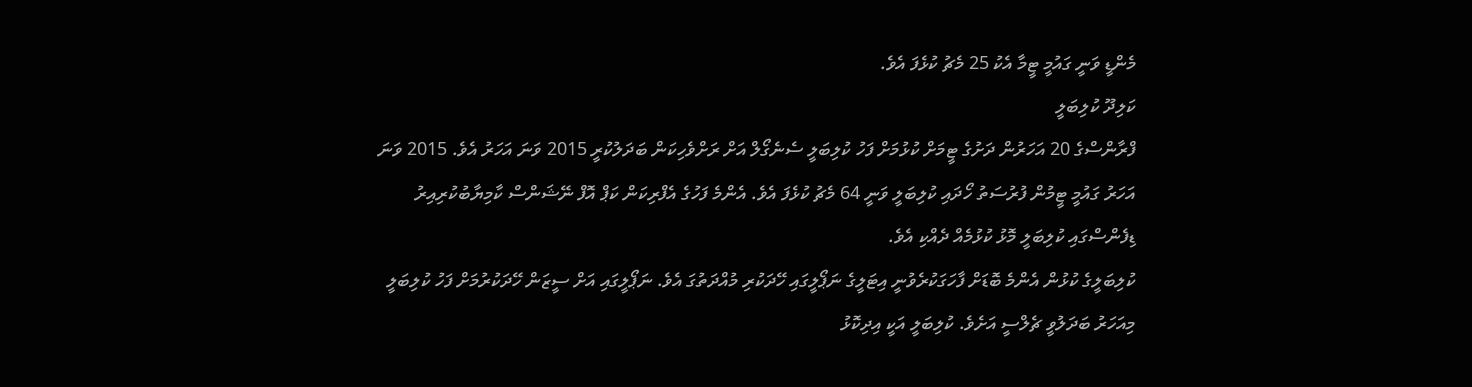މެންޑީ ވަނީ ގައުމީ ޓީމާ އެކު 25 މެޗު ކުޅެފަ އެވެ.
ކަލިދޫ ކުލިބަލީ
ފްރާންސްގެ 20 އަހަރުން ދަށުގެ ޓީމަށް ކުޅުމަށް ފަހު ކުލިބަލީ ސެނެގޯލް އަށް ރަށްވެހިކަން ބަދަލުކުރީ 2015 ވަނަ އަހަރު އެވެ. 2015 ވަނަ އަހަރު ގައުމީ ޓީމުން ފުރުސަތު ހޯދައި ކުލިބަލީ ވަނީ 64 މެޗު ކުޅެފަ އެވެ. އެންމެ ފަހުގެ އެފްރިކަން ކަޕް އޮފް ނޭޝަންސް ކާމިޔާބުކުރިއިރު ޑިފެންސްގައި ކުލިބަލީ މޮޅު ކުޅުމެއް ދެއްކި އެވެ.
ކުލިބަލީގެ ކުޅުން އެންމެ ބޮޑަށް ފާހަގަކުރެވުނީ އިޓަލީގެ ނަޕޯލީގައި ހޭދަކުރި މުއްދަތުގަ އެވެ. ނަޕޯލީގައި އަށް ސީޒަން ހޭދަކުރުމަށް ފަހު ކުލިބަލީ މިއަހަރު ބަދަލުވީ ޗެލްސީ އަށެވެ. ކުލިބަލީ އަކީ އިދިކޮޅު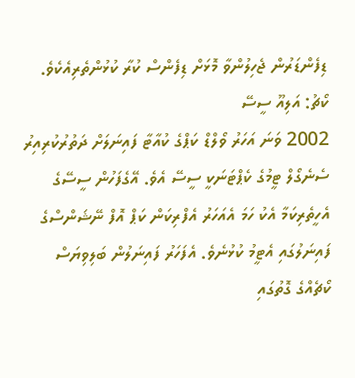ޑިފެންޑަރުން ޖެހިލުންވާ މޮޅަށް ޑިފެންސް ކުރާ ކުޅުންތެރިއެކެވެ.
ކޯޗު: އަލިއޫ ސީސޭ
2002 ވަނަ އަހަރު ވޯލްޑް ކަޕްގެ ކުއާޓާ ފައިނަލަށް ދަތުރުކުރިއިރު ސެނެގޯލް ޓީމުގެ ކެޕްޓަނަކީ ސީސޭ އެވެ. އޭގެފަހުން ސީސޭގެ އެހީތެރިކަމާ އެކު ހަމަ އެއަހަރު އެފްރިކަން ކަޕް އޮފް ނޭޝަންސްގެ ފައިނަލުގައި އެޓީމު ކުޅުނެވެ. އެފަހަރު ފައިނަލުން ބަލިވިޔަސް ކޯޗެއްގެ ގޮތުގައި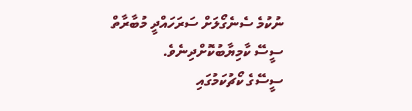ނުކުމެ ސެނެގޯލަށް ސަރަހައްދީ މުބާރާތް ސީސޭ ކާމިޔާބުކޮށްދިނެވެ.
ސީސޭގެ ކޯޗުކަމުގައި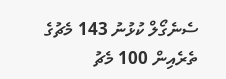ސެނެގޯލް ކުޅުނު 143 މެޗުގެ ތެރެއިން 100 މެޗު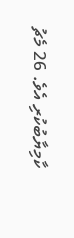ކާމިޔާބުކުރި އެވެ. 26 މެޗު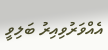އެއްވަރުވިއިރު ބަލިވީ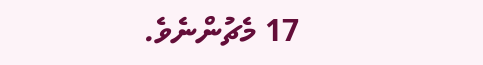17 މެޗުންނެވެ.